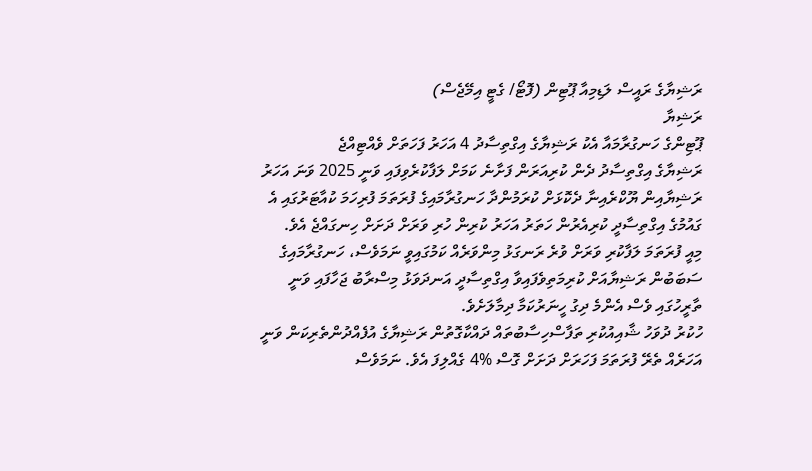ރަޝިޔާގެ ރައީސް ލަޑިމިއާ ޕޫޓިން (ފޮޓޯ/ ގެޓީ އިމޭޖެސް)
ރަޝިޔާ
ޕޫޓިންގެ ހަނގުރާމައާ އެކު ރަޝިޔާގެ އިގްތިސާދު 4 އަހަރު ފަހަތަށް ވެއްޓިއްޖެ
ރަޝިޔާގެ އިގްތިސާދު ދެން ކުރިއަރަން ފަށާނެ ކަމަށް ލަފާކުރެވިފައި ވަނީ 2025 ވަނަ އަހަރު
ރަޝިޔާއިން ޔޫކްރެއިނާ ދެކޮޅަށް ކުރަމުންދާ ހަނގުރާމައިގެ ފުރަތަމަ ފުރިހަމަ ކުއާޓަރުގައި އެ ގައުމުގެ އިގްތިސާދީ ކުރިއެރުން ހަތަރު އަހަރު ކުރިން ހުރި ވަރަށް ދަށަށް ހިނގައްޖެ އެވެ.
މިއީ ފުރަތަމަ ލަފާކުރި ވަރަށް ވުރެ ރަނގަޅު މިންވަރެއް ކަމުގައިވީ ނަމަވެސް، ހަނގުރާމައިގެ ސަބަބުން ރަޝިޔާއަށް ކުރިމަތިވެފައިވާ އިގްތިސާދީ އަނދަވަޅު މިސްރާބު ޖަހާފައި ވަނީ ތާރީހުގައި ވެސް އެންމެ ދިގު ހީނަރުކަމާ ދިމާލަށެވެ.
ހުކުރު ދުވަހު ޝާއިއުކުރި ތަފާސްހިސާބުތައް ދައްކާގޮތުން ރަޝިޔާގެ އުފެއްދުންތެރިކަން ވަނީ އަހަރެއް ތެރޭ ފުރަތަމަ ފަހަރަށް ދަށަށް ގޮސް %4 ގެއްލިފަ އެވެ. ނަމަވެސް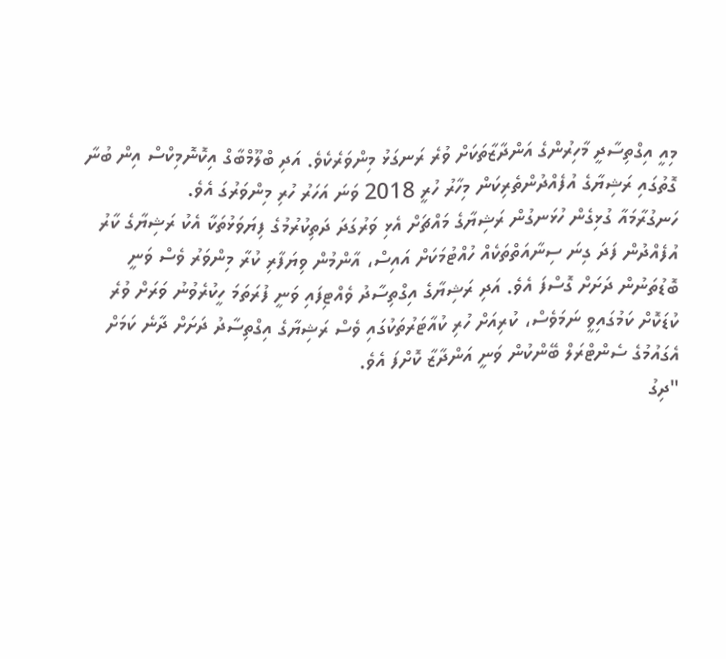މިއީ އިގްތިސާދީ މާހިރުންގެ އަންދާޒާތަކަށް ވުރެ ރަނގަޅު މިންވަރެކެވެ. އަދި ބްލޫމްބާގް އިކޮނޮމިކްސް އިން ބުނާ ގޮތުގައި ރަޝިޔާގެ އުފެއްދުންތެރިކަން މިހާރު ހުރީ 2018 ވަނަ އަހަރު ހުރި މިންވަރުގަ އެވެ.
ހަނގުރާމައާ ގުޅިގެން ހުޅަނގުން ރަޝިޔާގެ މައްޗަށް އެޅި ވަރުގަދަ ދަތިކުރުމުގެ ފިޔަވަޅުތަކާ އެކު ރަޝިޔާގެ ކާރު އުފެއްދުން ފަދަ ގިނަ ސިނާއަތްތަކެއް ހުއްޓުމަކަށް އައިސް، އާންމުން ވިޔަފާރި ކުރާ މިންވަރު ވެސް ވަނީ ބޮޑުތަނުން ދަށަށް ގޮސްފަ އެވެ. އަދި ރަޝިޔާގެ އިގްތިސާދު ވެއްޓިފައި ވަނީ ފުރަތަމަ ހީކުރެވުނު ވަރަށް ވުރެ ކުޑަކޮށް ކަމުގައިވީ ނަމަވެސް، ކުރިއަށް ހުރި ކުއާޓަރުތަކުގައި ވެސް ރަޝިޔާގެ އިގްތިސާދު ދަށަށް ދާނެ ކަމަށް އެގައުމުގެ ސެންޓްރަލް ބޭންކުން ވަނީ އަންދާޒާ ކޮށްފަ އެވެ.
"ދިގު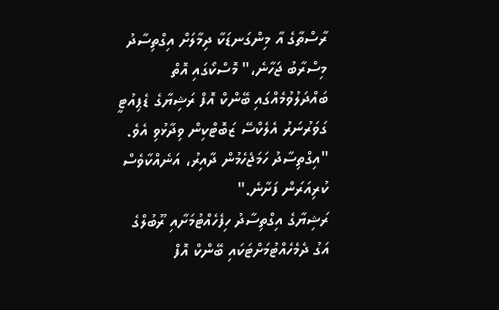ރާސްތާގެ އާ މިންގަނޑަކާ ދިމާލަށް އިގްތިސާދު މިސްރާބު ޖަހާނެ،" މޮސްކޯގައި އޮތް ބައްދަލުވުމެއްގައި ބޭންކް އޮފް ރަޝިޔާގެ ޑެޕިއުޓީ ގަވަރުނަރު އެލެކްސޭ ޒަބޮޓްކިން ވިދާޅުވި އެވެ. "އިގްތިސާދު ހަމަޖެހެމުން ދާއިރު، އަނެއްކާވެސް ކުރިއަރަން ފަށާނެ."
ރަޝިޔާގެ އިގްތިސާދު ހިފެހެއްޓުމަށާއި ރޫބުލްގެ އަގު ދެމެހެއްޓުމަށްޓަކައި ބޭންކް އޮފް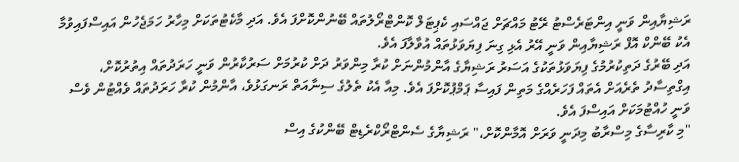ރަޝިޔާއިން ވަނީ އިންޓަރެސްޓު ރޭޓު މައްޗަށް ޖައްސައި ކެޕިޓަލް ކޮންޓްރޯލުތައް ބޭނުންކޮށްފަ އެވެ. އަދި މާކެޓުތަކަށް މިހާރު ހަމަޖެހުން އައިސްފައިވުމާ އެކު ބޭންކް އޮފް ރަޝިޔާއިން ވަނީ އޭރު އެޅި ގިނަ ފިޔަވަޅުތައް އުވާލާފަ އެވެ.
އަދި ބޭރުގެ ދަތިކުރުމުގެ ފިޔަވަޅުތަކުގެ އަސަރު ރަޝިޔާގެ އާންމުންނަށް ކުރާ މިންވަރު ދަށް ކުރުމަށް ސަރުކާރުން ވަނީ ހަރަދުތައް އިތުރުކޮށް، އިގްތިސާދު ތެރެއަށް އެތައް ފަހަރެއްގެ މަތިން ފައިސާ ޕަމްޕުކޮށްފަ އެވެ. މިއާ އެކު ތެލުގެ ސިނާއަތް ރަނގަޅުވެ، އާންމުން ކުރާ ހަރަދުތައް ވެއްޓުން ވެސް ވަނީ ހުއްޓުމަކަށް އައިސްފަ އެވެ.
"މި ކާރިސާގެ މިސްރާބު މިދަނީ ވަރަށް އޮމާންކޮށް،" ރަޝިޔާގެ ސެންޓްރޯކްރެޑިޓް ބޭންކުގެ އިސް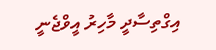އިގްތިސާދީ މާހިރު އީވްޖެނީ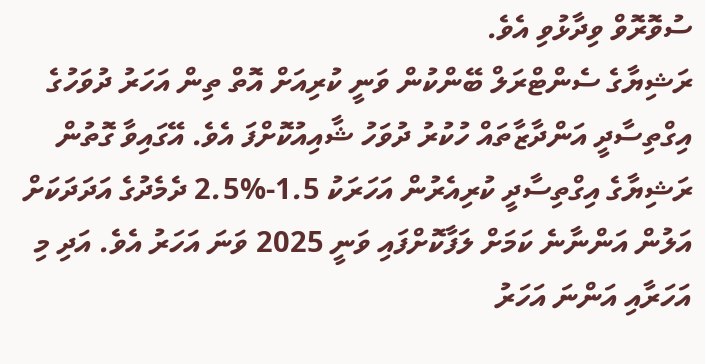ސުވޮރޮވް ވިދާޅުވި އެވެ.
ރަޝިޔާގެ ސެންޓްރަލް ބޭންކުން ވަނީ ކުރިއަށް އޮތް ތިން އަހަރު ދުވަހުގެ އިގްތިސާދީ އަންދާޒާތައް ހުކުރު ދުވަހު ޝާއިއުކޮށްފަ އެވެ. އޭގައިވާ ގޮތުން ރަޝިޔާގެ އިގްތިސާދީ ކުރިއެރުން އަހަރަކު 1.5-%2.5 ދެމެދުގެ އަދަދަކަށް އަލުން އަންނާނެ ކަމަށް ލަފާކޮށްފައި ވަނީ 2025 ވަނަ އަހަރު އެވެ. އަދި މި އަހަރާއި އަންނަ އަހަރު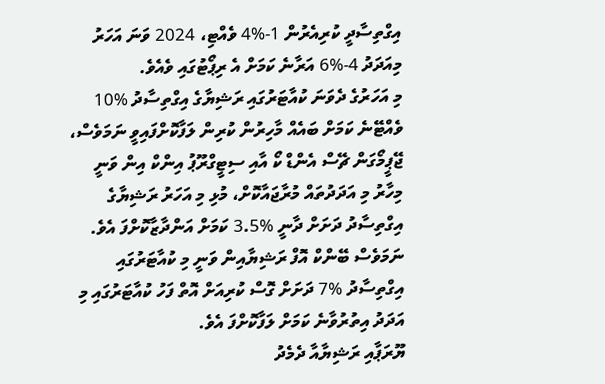އިގްތިސާދީ ކުރިއެރުން 1-%4 ވެއްޓި، 2024 ވަނަ އަހަރު މިއަދަދު 4-%6 އަރާނެ ކަމަށް އެ ރިޕޯޓުގައި ވެއެވެ.
މި އަހަރުގެ ދެވަނަ ކުއާޓަރުގައި ރަޝިޔާގެ އިގްތިސާދު %10 ވެއްޓޭނެ ކަމަށް ބައެއް މާހިރުން ކުރިން ލަފާކޮށްފައިވީ ނަމަވެސް، ޖޭޕީމޯގަން ޗޭސް އެންޑް ކޯ އާއި ސިޓީގްރޫޕު އިންކް އިން ވަނީ މިހާރު މި އަދަދުތައް މުރާޖައާކޮށް، މުޅި މި އަހަރު ރަޝިޔާގެ އިގްތިސާދު ދަށަށް ދާނީ %3.5 ކަމަށް އަންދާޒާކޮށްފަ އެވެ.
ނަމަވެސް ބޭންކް އޮފް ރަޝިޔާއިން ވަނީ މި ކުއާޓަރުގައި އިގްތިސާދު %7 ދަށަށް ގޮސް ކުރިއަށް އޮތް ފަހު ކުއާޓަރުގައި މި އަދަދު އިތުރުވާނެ ކަމަށް ލަފާކޮށްފަ އެވެ.
ޔޫރަޕާއި ރަޝިޔާއާ ދެމެދު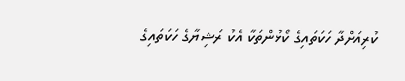ކުރިއަށްދާ ހަކަތައިގެ ކޯޅުންތަކާ އެކު ރަޝިޔާގެ ހަކަތައިގެ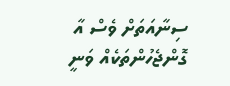ސިނާއަތަށް ވެސް އާ ގޮންޖެހުންތަކެއް ވަނީ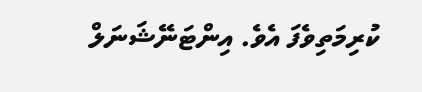ކުރިމަތިވެފަ އެވެ. އިންޓަނޭޝަނަލް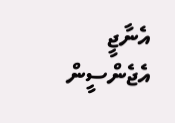އެނާޖީ އެޖެންސީން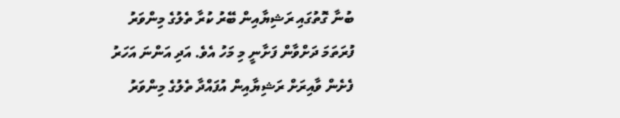ބުނާ ގޮތުގައި ރަޝިޔާއިން ބޭރު ކުރާ ތެލުގެ މިންވަރު ފުރަތަމަ ދަށްވާން ފަށާނީ މި މަހު އެވެ. އަދި އަންނަ އަހަރު ފެށެން ވާއިރަށް ރަޝިޔާއިން އުފައްދާ ތެލުގެ މިންވަރު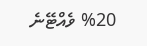%20 ވެއްޓޭނެ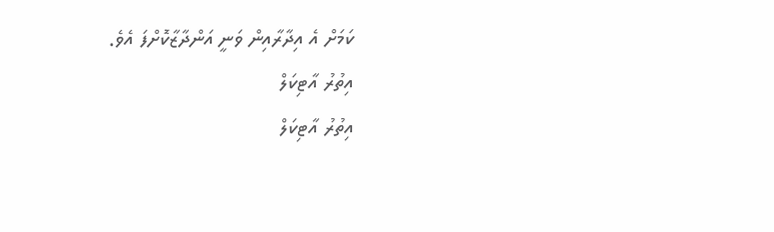ކަމަށް އެ އިދާރާއިން ވަނީ އަންދާޒާކޮށްފަ އެވެ.
އިތުރު އާޓިކަލް
އިތުރު އާޓިކަލް